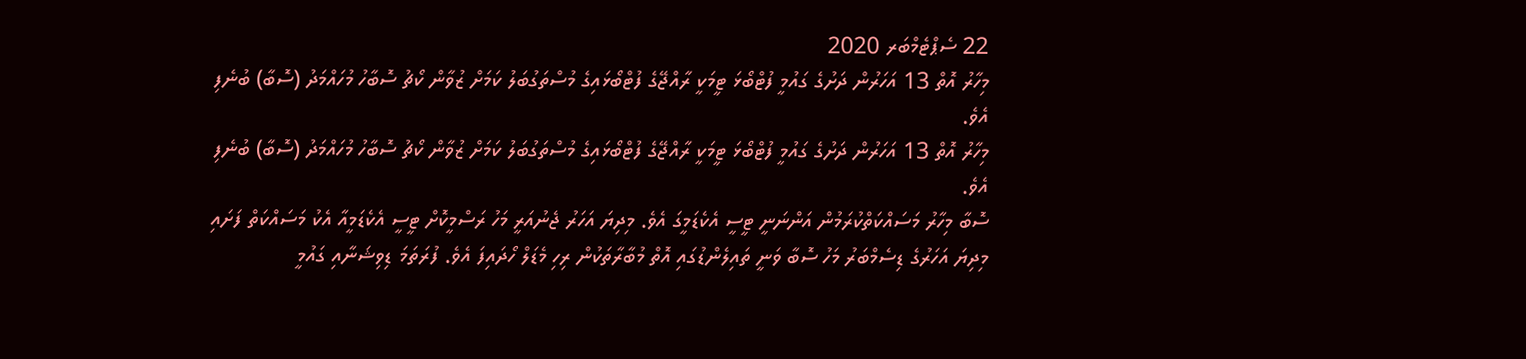22 ސެޕްޓެމްބަރ 2020
މިހާރު އޮތް 13 އަހަރުން ދަށުގެ ގައުމީ ފުޓްބޯޅަ ޓީމަކީ ރާއްޖޭގެ ފުޓްބޯޅައިގެ މުސްތަގުބަލު ކަމަށް ޒުވާން ކޯޗު ސޮބާހު މުހައްމަދު (ސޮބާ) ބުނެފި އެވެ.
މިހާރު އޮތް 13 އަހަރުން ދަށުގެ ގައުމީ ފުޓްބޯޅަ ޓީމަކީ ރާއްޖޭގެ ފުޓްބޯޅައިގެ މުސްތަގުބަލު ކަމަށް ޒުވާން ކޯޗު ސޮބާހު މުހައްމަދު (ސޮބާ) ބުނެފި އެވެ.
ސޮބާ މިހާރު މަސައްކަތްކުރަމުން އަންނަނީ ޓީސީ އެކެޑަމީގަ އެވެ. މިދިޔަ އަހަރު ޖެނުއަރީ މަހު ރަސްމީކޮށް ޓީސީ އެކެޑަމީއާ އެކު މަސައްކަތް ފަށައި މިދިޔަ އަހަރުގެ ޑިސެމްބަރު މަހު ސޮބާ ވަނީ ތައިލެންޑުގައި އޮތް މުބާރާތަކުން ރިހި މެޑަލް ހޯދައިފަ އެވެ. ފުރަތަމަ ޑިވިޝަނާއި ގައުމީ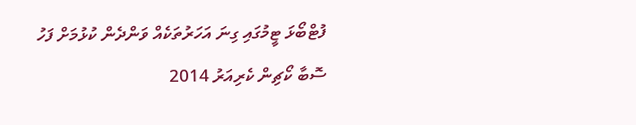ފުޓްބޯޅަ ޓީމުގައި ގިނަ އަހަރުތަކެއް ވަންދެން ކުޅުމަށް ފަހު ސޮބާ ކޯޗިން ކެރިއަރު 2014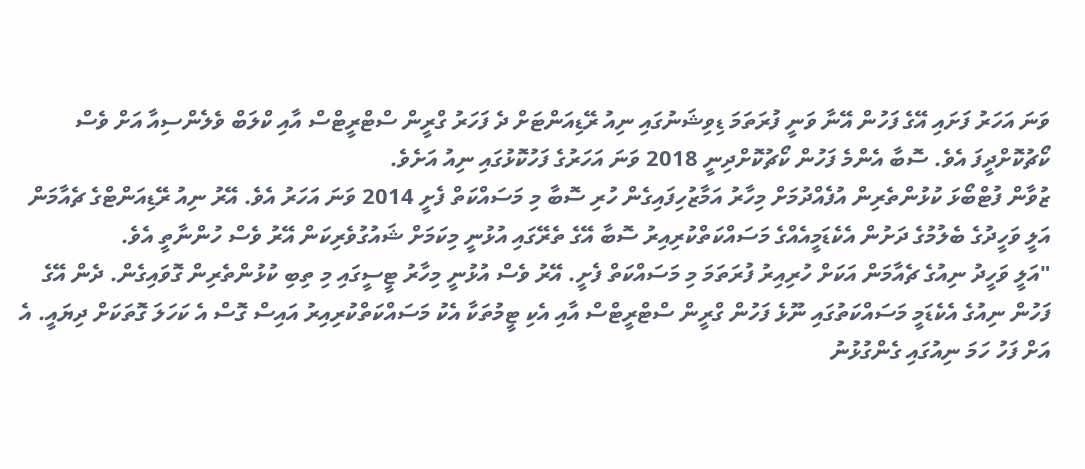ވަނަ އަހަރު ފަށައި އޭގެ ފަހުން އޭނާ ވަނީ ފުރަތަމަ ޑިވިޝަނުގައި ނިއު ރޭޑިއަންޓަށް ދެ ފަހަރު ގްރީން ސްޓްރީޓްސް އާއި ކްލަބް ވެލެންސިއާ އަށް ވެސް ކޯޗުކޮށްދީފަ އެވެ. ސޮބާ އެންމެ ފަހުން ކޯޗުކޮށްދިނީ 2018 ވަނަ އަހަރުގެ ފަހުކޮޅުގައި ނިއު އަށެވެ.
ޒުވާން ފުޓްބޯޅަ ކުޅުންތެރިން އުފެއްދުމަށް މިހާރު އަމާޒުހިފައިގެން ހުރި ސޮބާ މި މަސައްކަތް ފެށީ 2014 ވަނަ އަހަރު އެވެ. އޭރު ނިއު ރޭޑިއަންޓްގެ ޗެއާމަން އަލީ ވަހީދުގެ ބެލުމުގެ ދަށުން އެކެޑަމީއެއްގެ މަސައްކަތްކުރިއިރު ސޮބާ އޭގެ ތެރޭގައި އުޅުނީ މިކަމަށް ޝައުގުވެރިކަން އޭރު ވެސް ހުންނާތީ އެވެ.
"އަލީ ވަހީދު ނިއުގެ ޗެއާމަން އަކަށް ހުރިއިރު ފުރަތަމަ މި މަސައްކަތް ފެށީ. އޭރު ވެސް އުޅުނީ މިހާރު ޓީސީގައި މި ތިބި ކުޅުންތެރިން ގޮވައިގެން. ދެން އޭގެ ފަހުން ނިއުގެ އެކެޑަމީ މަސައްކަތުގައި ނޫޅެ ފަހުން ގްރީން ސްޓްރީޓްސް އާއި އެކި ޓީމުތަކާ އެކު މަސައްކަތްކުރިއިރު އައިސް ގޮސް އެ ކަހަލަ ގޮތަކަށް ދިޔައީ. އެ އަށް ފަހު ހަމަ ނިއުގައި ގެންގުޅުނު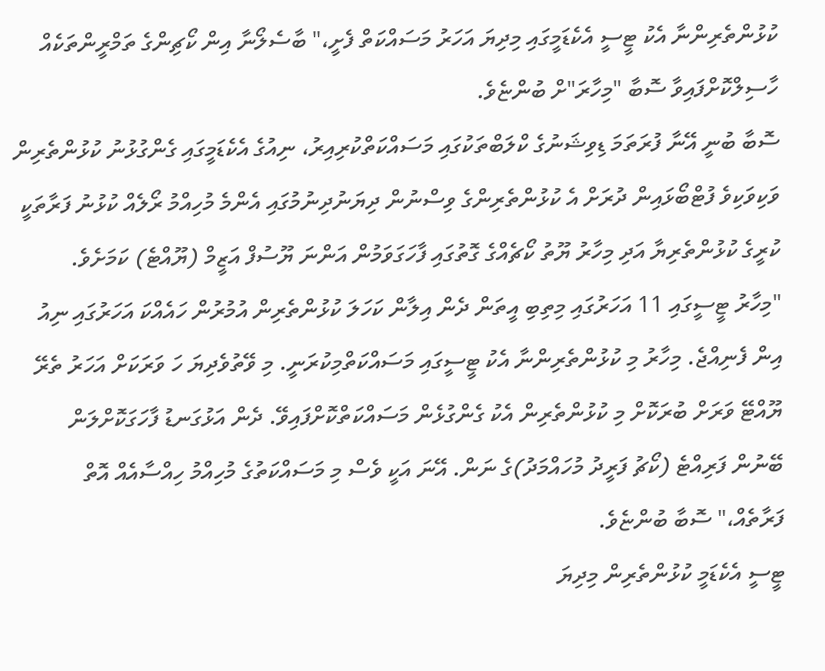ކުޅުންތެރިންނާ އެކު ޓީސީ އެކެޑަމީގައި މިދިޔަ އަހަރު މަސައްކަތް ފެށީ،" ބާސެލޯނާ އިން ކޯޗިންގެ ތަމްރީންތަކެއް ހާސިލްކޮށްފައިވާ ސޮބާ "މިހާރަ"ށް ބުންޏެވެ.
ސޮބާ ބުނީ އޭނާ ފުރަތަމަ ޑިވިޝަނުގެ ކްލަބްތަކުގައި މަސައްކަތްކުރިއިރު، ނިއުގެ އެކެޑަމީގައި ގެންގުޅުނު ކުޅުންތެރިން ވަކިވަކިވެ ފުޓްބޯޅައިން ދުރަށް އެ ކުޅުންތެރިންގެ ވިސްނުން ދިޔަނުދިނުމުގައި އެންމެ މުހިއްމު ރޯލެއް ކުޅުނު ފަރާތަކީ ކުރީގެ ކުޅުންތެރިޔާ އަދި މިހާރު ޔޫތު ކޯޗެއްގެ ގޮތުގައި ފާހަގަވަމުން އަންނަ ޔޫސުފް އަޒީމް (ޔޫއްޓެ) ކަމަށެވެ.
"މިހާރު ޓީސީގައި 11 އަހަރުގައި މިތިބި އީތަން ދެން އިލާން ކަހަލަ ކުޅުންތެރިން އުމުރުން ހައެއްކަ އަހަރުގައި ނިއު އިން ފެނިއްޖެ. މިހާރު މި ކުޅުންތެރިންނާ އެކު ޓީސީގައި މަސައްކަތްމިކުރަނީ. މި ވޭތުވެދިޔަ ހަ ވަރަކަށް އަހަރު ތެރޭ ޔޫއްޓޭ ވަރަށް ބުރަކޮށް މި ކުޅުންތެރިން އެކު ގެންގުޅެން މަސައްކަތްކޮށްފައިވޭ. ދެން އަޅުގަނޑު ފާހަގަކޮށްލަން ބޭނުން ފަރިއްޓެ (ކޯޗު ފަރީދު މުހައްމަދު)ގެ ނަން. އޭނަ އަކީ ވެސް މި މަސައްކަތުގެ މުހިއްމު ހިއްސާއެއް އޮތް ފަރާތެއް،" ސޮބާ ބުންޏެވެ.
ޓީސީ އެކެޑަމީ ކުޅުންތެރިން މިދިޔަ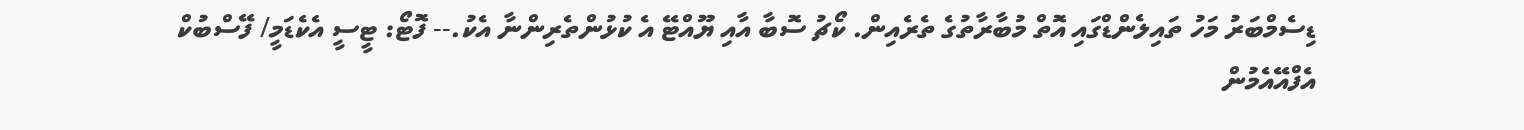ޑިސެމްބަރު މަހު ތައިލެންޑްގައި އޮތް މުބާރާތުގެ ތެރެއިން. ކޯޗު ސޮބާ އާއި ޔޫއްޓޭ އެ ކުޅުންތެރިންނާ އެކު.-- ފޮޓޯ: ޓީސީ އެކެޑަމީ/ ފޭސްބުކް
އެފްއޭއެމުން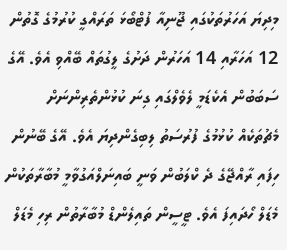މިދިޔަ އަހަރުތަކުގައި ޖޫނިއާ ފުޓްބޯޅަ ތަރައްގީ ކުރުމުގެ ގޮތުން 12 އަހަރާއި 14 އަހަރުން ދަށުގެ ލީގުތައް ބޭއްވި އެވެ. އޭގެ ސަބަބުން އެކެޑަމީ ލެވެލްގައި ގިނަ ކުޅުންތެރިންނަށް މެޗުތަކެއް ކުޅުމުގެ ފުރުސަތު ލިބިގެންދިޔަ އެވެ. އޭގެ ބޭނުން ހިފައި ރާއްޖޭގެ ދެ ކްލަބުން ވަނީ ބައިނަލްއަގުވާމީ މުބާރާތަކުން މެޑަލް ހޯދައިފަ އެވެ. ޓީސީން ތައިލެންޑް މުބާރާތުން ރިހި މެޑަލް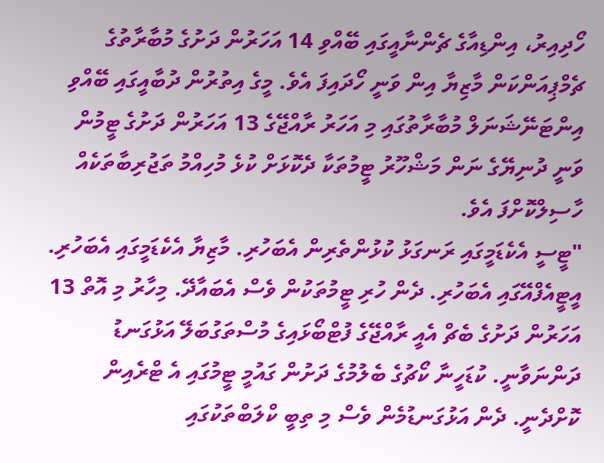ހޯދިއިރު، އިންޑިއާގެ ޗެންނާއީގައި ބޭއްވި 14 އަހަރުން ދަށުގެ މުބާރާތުގެ ޗެމްޕިއަންކަން މާޒިޔާ އިން ވަނީ ހޯދައިފަ އެވެ. މީގެ އިތުރުން ދުބާއީގައި ބޭއްވި އިންޓަނޭޝަނަލް މުބާރާތުގައި މި އަހަރު ރާއްޖޭގެ 13 އަހަރުން ދަށުގެ ޓީމުން ވަނީ ދުނިޔޭގެ ނަން މަޝްހޫރު ޓީމުތަކާ ދެކޮޅަށް ކުޅެ މުހިއްމު ތަޖުރިބާތަކެއް ހާސިލްކޮށްފަ އެވެ.
"ޓީސީ އެކެޑަމީގައި ރަނގަޅު ކުޅުންތެރިން އެބަހުރި. މާޒިޔާ އެކެޑަމީގައި އެބަހުރި. އީޓީއެފްއޭގައި އެބަހުރި. ދެން ހުރި ޓީމުތަކުން ވެސް އެބައާދޭ. މިހާރު މި އޮތް 13 އަހަރުން ދަށުގެ ބެޗް އެއީ ރާއްޖޭގެ ފުޓްބޯޅައިގެ މުސްތަގުބަލޭ އަޅުގަނޑު ދަންނަވާނީ. ކުޑަހީނާ ކޯޗުގެ ބެލުމުގެ ދަށުން ގައުމީ ޓީމުގައި އެ ޓްރެއިން ކޮށްދެނީ. ދެން އަޅުގަނޑުމެން ވެސް މި ތިބީ ކްލަބްތަކުގައި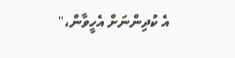އެ ކުދިންނަށް އެހީވާން،"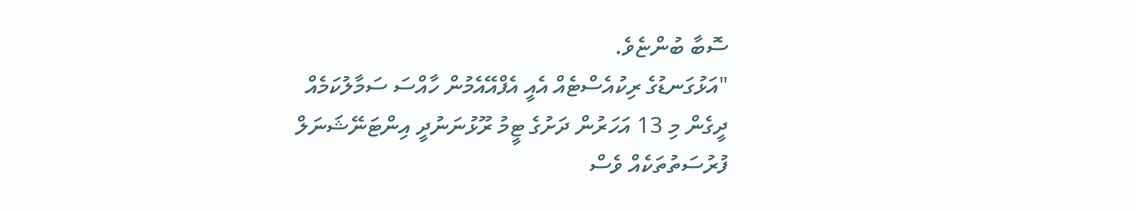ސޮބާ ބުންޏެވެ.
"އަޅުގަނޑުގެ ރިކުއެސްޓެއް އެއީ އެފްއޭއެމުން ހާއްސަ ސަމާލުކަމެއް ދީގެން މި 13 އަހަރުން ދަށުގެ ޓީމު ރޫޅުނަނުދީ އިންޓަނޭޝަނަލް ފުރުސަތުތަކެއް ވެސް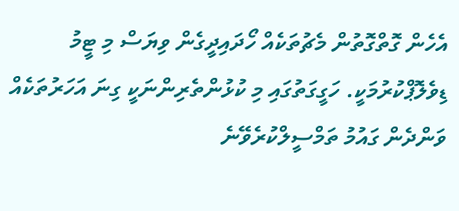އެހެން ގޮތްގޮތުން މެޗުތަކެއް ހޯދައިދީގެން ވިޔަސް މި ޓީމު ޑިވެލޮޕްކުރުމަކީ. ހަގީގަތުގައި މި ކުޅުންތެރިންނަކީ ގިނަ އަހަރުތަކެއް ވަންދެން ގައުމު ތަމްސީލްކުރެވޭނެ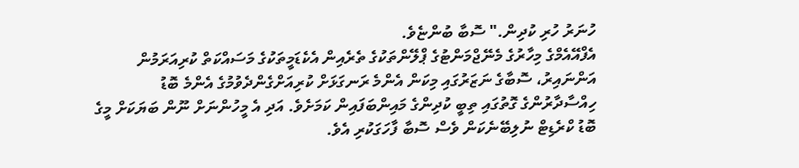ހުނަރު ހުރި ކުދިން." ސޮބާ ބުންޏެވެ.
އެފްއޭއެމްގެ މިހާރުގެ މެނޭޖްމަންޓުގެ ޕްލޭންތަކުގެ ތެރެއިން އެކެޑަމީތަކުގެ މަސައްކަތް ކުރިއަރަމުން އަންނައިރު، ސޮބާގެ ނަޒަރުގައި މިކަން އެންމެ ރަނގަޅަށް ކުރިއަށްގެންދެވުމުގެ އެންމެ ބޮޑު ހިއްސާދާރުންގެ ގޮތުގައި ތިބީ ކުދިންގެ މައިންބަފައިން ކަމަށެވެ. އަދި އެ މީހުންނަށް ނޫން ބަޔަކަށް މީގެ ބޮޑު ކްރެޑިޓް ނުލިބޭނެކަން ވެސް ސޮބާ ފާހަގަކުރި އެވެ.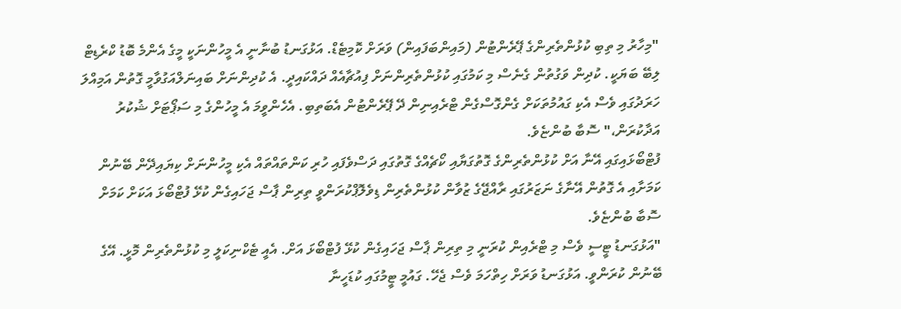"މިހާރު މި ތިބި ކުޅުންތެރިންގެ ޕޭރެންޓުން (މައިންބަފައިން) ވަރަށް ކޮމިޓެޑް. އަޅުގަނޑު ބުނާނީ އެ މީހުންނަކީ މީގެ އެންމެ ބޮޑު ކްރެޑިޓް ލިބޭ ބަޔަކީ. ކުދިން ވަގުތުން ގެނެސް މި ކަމުގައި ކުޅުންތެރިންނަށް ފިއުޗާއެއް ދައްކައިދީ. އެ ކުދިންނަށް ބައިނަލްއަގުވާމީ ގޮތުން އަމިއްލަ ހަރަދުގައި ވެސް އެކި ގައުމުތަކަށް ގެންގޮސްގެން ޓްރެއިނިން ދޭ ޕޭރެންޓުން އެބަތިބި. އެހެންވީމަ އެ މީހުންގެ މި ސަޕޯޓަށް ޝުކުރު އަދާކުރަން،" ސޮބާ ބުންޏެވެ.
ފުޓްބޯޅައިގައި އޭނާ އަށް ކުޅުންތެރިންގެ ގޮތުގަޔާއި ކޯޗެއްގެ ގޮތުގައި ދަސްވެފައި ހުރި ކަންތައްތައް އެކި މީހުންނަށް ކިޔައިދޭން ބޭނުން ކަމަށާއި އެ ގޮތުން އޭނާގެ ނަޒަރުގައި ރާއްޖޭގެ ޒުވާން ކުޅުންތެރިން ޑިވެލޮޕްކުރަންވީ ތިރިން ޕާސް ޖަހައިގެން ކުޅޭ ފުޓްބޯޅަ އަކަށް ކަމަށް ސޮބާ ބުންޏެވެ.
"އަޅުގަނޑު ޓީސީ ވެސް މި ޓްރެއިން ކުރަނީ މި ތިރިން ޕާސް ޖަހައިގެން ކުޅޭ ފުޓްބޯޅަ އަށް. އެއީ ޓެކްނިކަލީ މި ކުޅުންތެރިން މޮޅީ. އޭގެ ބޭނުން ކުރަންވީ. އަޅުގަނޑު ވަރަށް ހިތްހަމަ ވެސް ޖެހޭ. ގައުމީ ޓީމުގައި ކުޑަހީނާ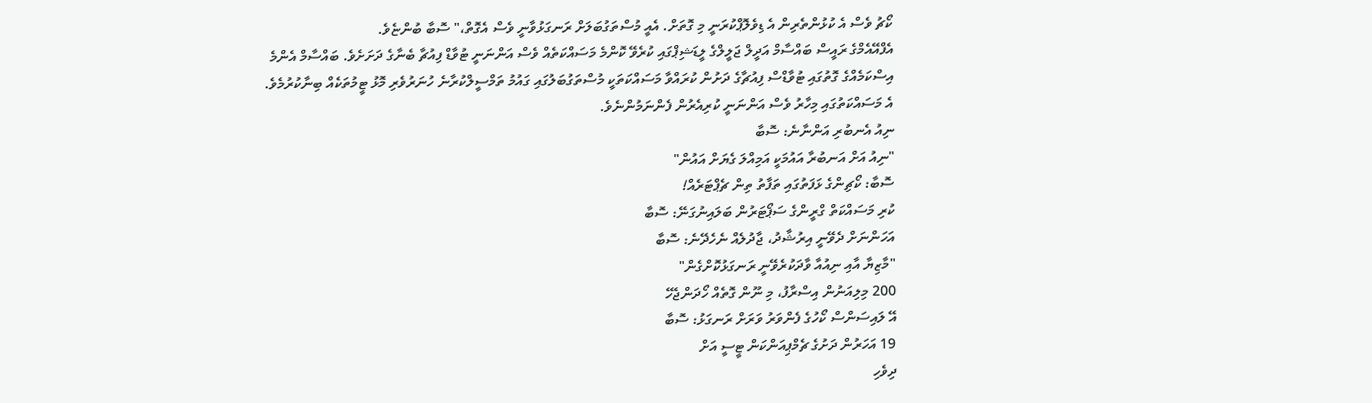ކޯޗު ވެސް އެ ކުޅުންތެރިން އެ ޑިވެލޮޕްކުރަނީ މި ގޮތަށް. އެއީ މުސްތަގުބަލަށް ރަނގަޅުވާނީ ވެސް އެގޮތް،" ސޮބާ ބުންޏެވެ.
އެފްއޭއެމްގެ ރައީސް ބައްސާމް އަދީލް ޖަލީލްގެ ލީޑަޝިޕްގައި ކުރެވޭ ކޮންމެ މަސައްކަތެއް ވެސް އަންނަނީ ޓުވާޑް ފިއުޗާ ބެނާގެ ދަށަށެވެ. ބައްސާމް އެންމެ އިސްކަމެއްގެ ގޮތުގައި ޓުވާޑްސް ފިއުޗާގެ ދަށުން ކުރައްވާ މަސައްކަތަކީ މުސްތަގުބަލުގައި ގައުމު ތަމްސީލްކުރާނެ ހުނަރުވެރި މޮޅު ޓީމުތަކެއް ބިނާކުރުމެވެ. އެ މަސައްކަތުގައި މިހާރު ވެސް އަންނަނީ ކުރިއެރުން ފެންނަމުންނެވެ.
ނިއު އެނބުރި އަންނާނެ: ސޮބާ
"ނިއު އަށް އަނބުރާ އައުމަކީ އަމިއްލަ ގެޔަށް އައުން"
ސޮބާ: ކޯޗިންގެ ޅަފަތުގައި ތަފާތު ތިން ޗެޕްޓަރެއް!
ކުރި މަސައްކަތް ގްރީންގެ ސަޕޯޓަރުން ބަލައިނުގަނޭ: ސޮބާ
އަހަންނަށް ދެވޭނީ އިރުޝާދު، ޖާދުލެއް ނެހެދޭނެ: ސޮބާ
"މާޒިޔާ އާއި ނިއުއާ ވާދަކުރެވޭނީ ރަނގަޅުކޮށްގެން"
200 މިލިއަނުން އިސްރާފު، މި ނޫން ގޮތެއް ހޯދަންޖެހޭ
އޭ ލައިސަންސް ކޯހުގެ ފެންވަރު ވަރަށް ރަނގަޅު: ސޮބާ
19 އަހަރުން ދަށުގެ ޗެމްޕިއަންކަން ޓީސީ އަށް
ދިވެހި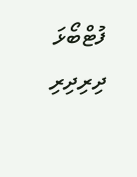ފުޓްބޯޅަ ދިރިދިރި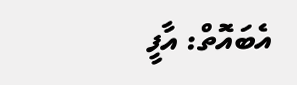އެބައޮތް: އާފީ